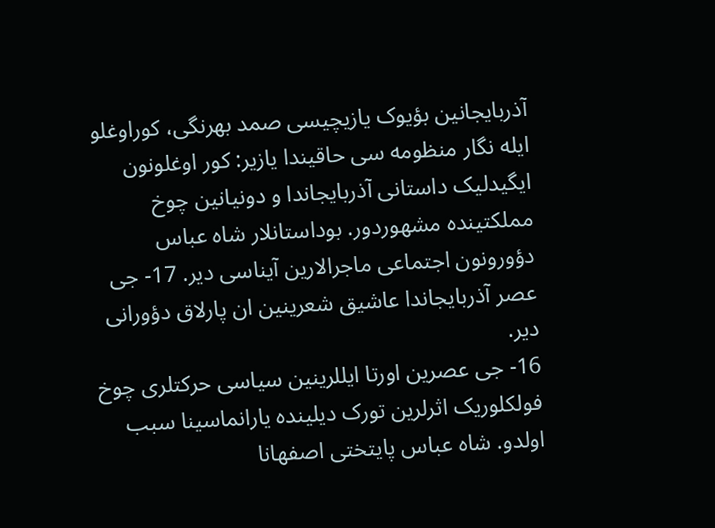آذربایجانین بؤیوک یازیچیسی صمد بهرنگی، کوراوغلو ایله نگار منظومه سی حاقیندا یازیر: کور اوغلونون ایگیدلیک داستانی آذربایجاندا و دونیانین چوخ مملکتینده مشهوردور. بوداستانلار شاه عباس دؤورونون اجتماعی ماجرالارین آیناسی دیر. 17- جی عصر آذربایجاندا عاشیق شعرینین ان پارلاق دؤورانی دیر.
16- جی عصرین اورتا ایللرینین سیاسی حرکتلری چوخ فولکلوریک اثرلرین تورک دیلینده یارانماسینا سبب اولدو. شاه عباس پایتختی اصفهانا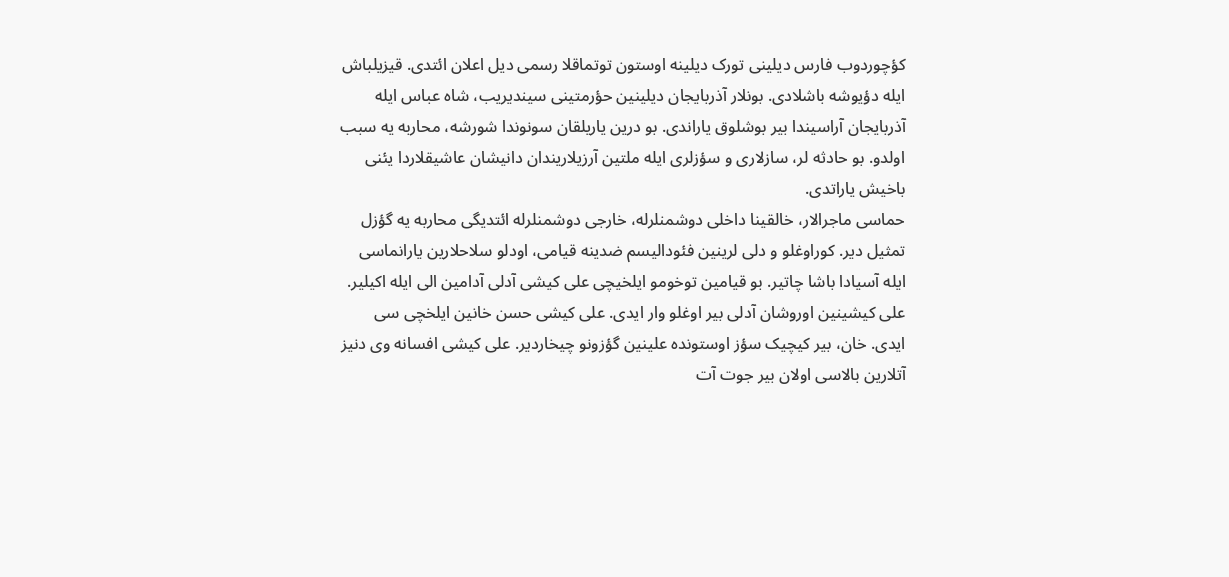کؤچوردوب فارس دیلینی تورک دیلینه اوستون توتماقلا رسمی دیل اعلان ائتدی. قیزیلباش ایله دؤیوشه باشلادی. بونلار آذربایجان دیلینین حؤرمتینی سیندیریب، شاه عباس ایله آذربایجان آراسیندا بیر بوشلوق یاراندی. بو درین یاریلقان سونوندا شورشه، محاربه یه سبب اولدو. بو حادثه لر، سازلاری و سؤزلری ایله ملتین آرزیلاریندان دانیشان عاشیقلاردا یئنی باخیش یاراتدی.
حماسی ماجرالار، خالقینا داخلی دوشمنلرله، خارجی دوشمنلرله ائتدیگی محاربه یه گؤزل تمثیل دیر. کوراوغلو و دلی لرینین فئودالیسم ضدینه قیامی، اودلو سلاحلارین یارانماسی ایله آسیادا باشا چاتیر. بو قیامین توخومو ایلخیچی علی کیشی آدلی آدامین الی ایله اکیلیر. علی کیشینین اوروشان آدلی بیر اوغلو وار ایدی. علی کیشی حسن خانین ایلخچی سی ایدی. خان، بیر کیچیک سؤز اوستونده علینین گؤزونو چیخاردیر. علی کیشی افسانه وی دنیز آتلارین بالاسی اولان بیر جوت آت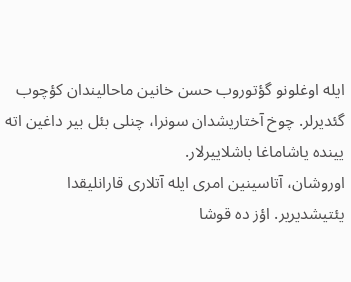ایله اوغلونو گؤتوروب حسن خانین ماحالیندان کؤچوب گئدیرلر. چوخ آختاریشدان سونرا، چنلی بئل بیر داغین اته یینده یاشاماغا باشلاییرلار.
اوروشان، آتاسینین امری ایله آتلاری قارانلیقدا یئتیشدیریر. اؤز ده قوشا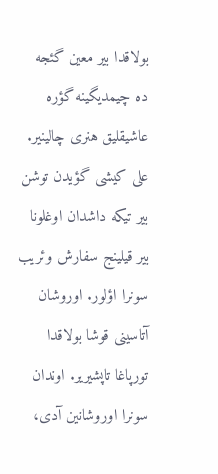بولاقدا بیر معین گئجه ده چیمدیگینه گؤره عاشیقلیق هنری چالینیر. علی کیشی گؤیدن توشن بیر تیکه داشدان اوغلونا بیر قیلینج سفارش وئریب سونرا اؤلور. اوروشان آتاسینی قوشا بولاقدا تورپاغا تاپشیریر. اوندان سونرا اوروشانین آدی،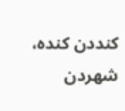کنددن کنده، شهردن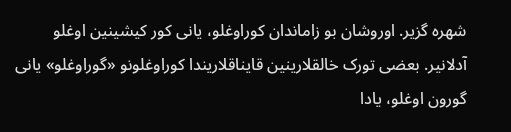شهره گزیر. اوروشان بو زاماندان کوراوغلو، یانی کور کیشینین اوغلو آدلانیر. بعضی تورک خالقلارینین قایناقلاریندا کوراوغلونو «گوراوغلو» یانی گورون اوغلو، یادا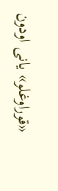«قوراوغلو» یانی اودون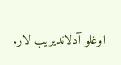اوغلو آدلاندیریب لار.